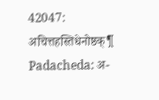42047: अचित्तहस्तिधेनोष्ठक्¶
Padacheda: अ-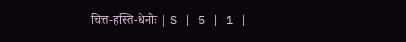चित्त-हस्ति-धेनोः | S | 5 | 1 |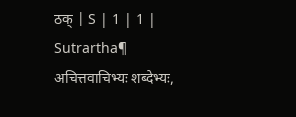ठक् | S | 1 | 1 |
Sutrartha¶
अचित्तवाचिभ्यः शब्देभ्यः,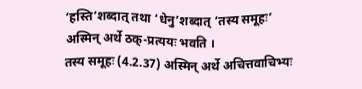‘हस्ति’शब्दात् तथा ‘धेनु’शब्दात् ‘तस्य समूहः’ अस्मिन् अर्थे ठक्-प्रत्ययः भवति ।
तस्य समूहः (4.2.37) अस्मिन् अर्थे अचित्तवाचिभ्यः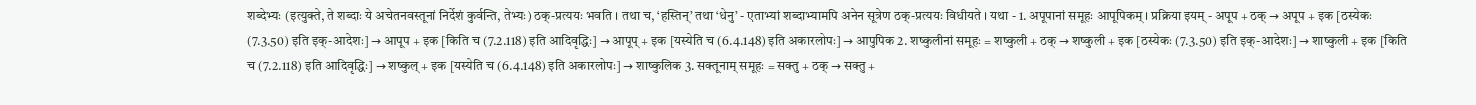शब्देभ्यः (इत्युक्ते, ते शब्दाः ये अचेतनवस्तूनां निर्देशं कुर्वन्ति, तेभ्यः) ठक्-प्रत्ययः भवति । तथा च, ‘हस्तिन्’ तथा ‘धेनु’ - एताभ्यां शब्दाभ्यामपि अनेन सूत्रेण ठक्-प्रत्ययः विधीयते । यथा - 1. अपूपानां समूहः आपूपिकम् । प्रक्रिया इयम् - अपूप + ठक् → अपूप + इक [ठस्येकः (7.3.50) इति इक्-आदेशः] → आपूप + इक [किति च (7.2.118) इति आदिवृद्धिः] → आपूप् + इक [यस्येति च (6.4.148) इति अकारलोपः] → आपुपिक 2. शष्कुलीनां समूहः = शष्कुली + ठक् → शष्कुली + इक [ठस्येकः (7.3.50) इति इक्-आदेशः] → शाष्कुली + इक [किति च (7.2.118) इति आदिवृद्धिः] → शष्कुल् + इक [यस्येति च (6.4.148) इति अकारलोपः] → शाष्कुलिक 3. सक्तूनाम् समूहः = सक्तु + ठक् → सक्तु +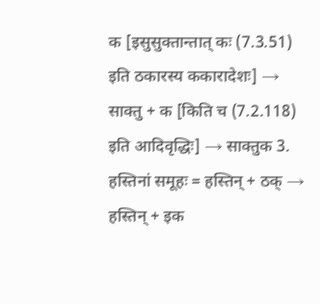क [इसुसुक्तान्तात् कः (7.3.51) इति ठकारस्य ककारादेशः] → साक्तु + क [किति च (7.2.118) इति आदिवृद्धिः] → साक्तुक 3. हस्तिनां समूहः = हस्तिन् + ठक् → हस्तिन् + इक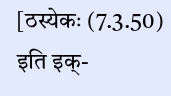[ठस्येकः (7.3.50) इति इक्-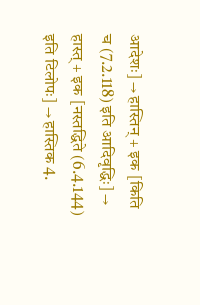आदेशः] → हास्तिन् + इक [किति च (7.2.118) इति आदिवृद्धिः] → हास्त् + इक [नस्तद्धिते (6.4.144) इति टिलोपः] → हास्तिक 4.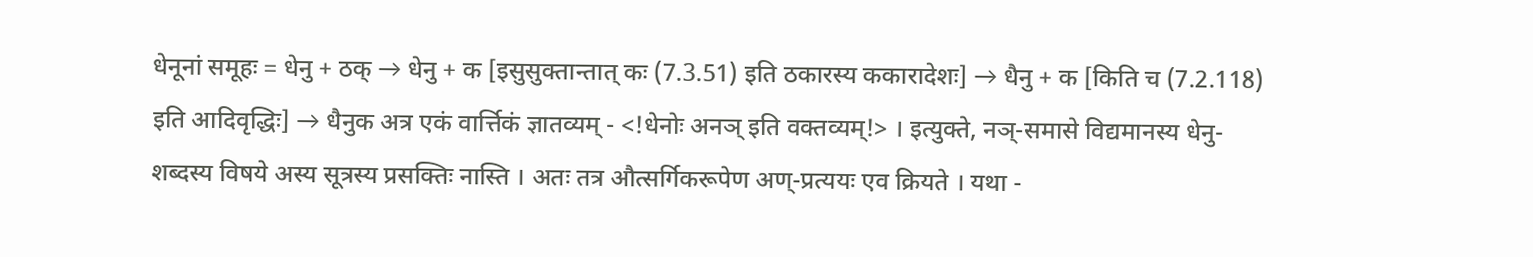धेनूनां समूहः = धेनु + ठक् → धेनु + क [इसुसुक्तान्तात् कः (7.3.51) इति ठकारस्य ककारादेशः] → धैनु + क [किति च (7.2.118) इति आदिवृद्धिः] → धैनुक अत्र एकं वार्त्तिकं ज्ञातव्यम् - <!धेनोः अनञ् इति वक्तव्यम्!> । इत्युक्ते, नञ्-समासे विद्यमानस्य धेनु-शब्दस्य विषये अस्य सूत्रस्य प्रसक्तिः नास्ति । अतः तत्र औत्सर्गिकरूपेण अण्-प्रत्ययः एव क्रियते । यथा -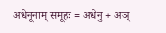अधेनूनाम् समूहः = अधेनु + अञ्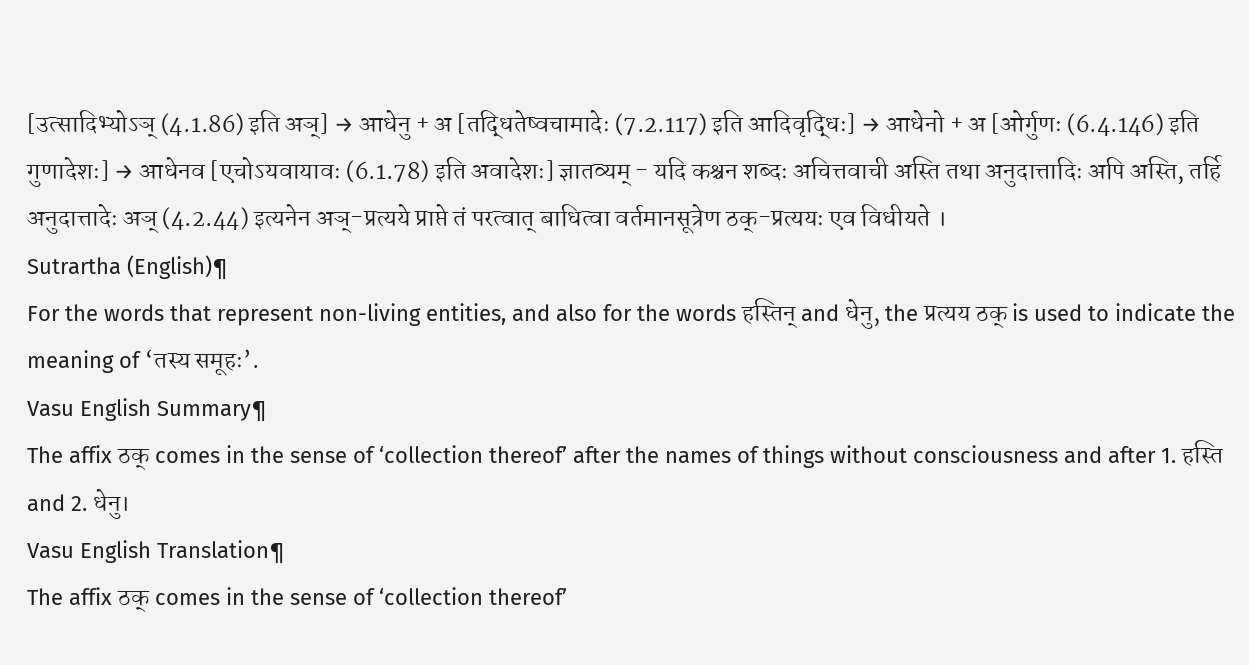[उत्सादिभ्योऽञ् (4.1.86) इति अञ्] → आधेनु + अ [तद्धितेष्वचामादेः (7.2.117) इति आदिवृद्धिः] → आधेनो + अ [ओर्गुणः (6.4.146) इति गुणादेशः] → आधेनव [एचोऽयवायावः (6.1.78) इति अवादेशः] ज्ञातव्यम् - यदि कश्चन शब्दः अचित्तवाची अस्ति तथा अनुदात्तादिः अपि अस्ति, तर्हि अनुदात्तादेः अञ् (4.2.44) इत्यनेन अञ्-प्रत्यये प्राप्ते तं परत्वात् बाधित्वा वर्तमानसूत्रेण ठक्-प्रत्ययः एव विधीयते ।
Sutrartha (English)¶
For the words that represent non-living entities, and also for the words हस्तिन् and धेनु, the प्रत्यय ठक् is used to indicate the meaning of ‘तस्य समूहः’.
Vasu English Summary¶
The affix ठक् comes in the sense of ‘collection thereof’ after the names of things without consciousness and after 1. हस्ति and 2. धेनु।
Vasu English Translation¶
The affix ठक् comes in the sense of ‘collection thereof’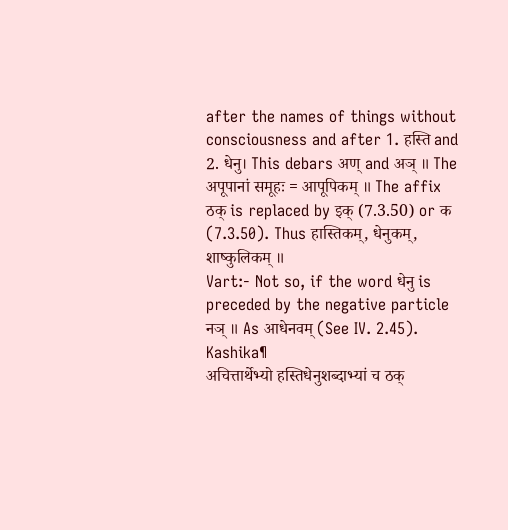after the names of things without consciousness and after 1. हस्ति and 2. धेनु। This debars अण् and अञ् ॥ The अपूपानां समूहः = आपूपिकम् ॥ The affix ठक् is replaced by इक् (7.3.50) or क (7.3.50). Thus हास्तिकम्, धेनुकम्, शाष्कुलिकम् ॥
Vart:- Not so, if the word धेनु is preceded by the negative particle नञ् ॥ As आधेनवम् (See IV. 2.45).
Kashika¶
अचित्तार्थेभ्यो हस्तिधेनुशब्दाभ्यां च ठक्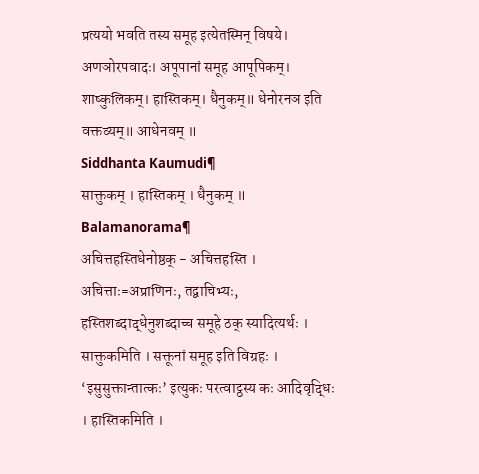प्रत्ययो भवति तस्य समूह इत्येतस्मिन् विषये। अणञोरपवादः। अपूपानां समूह आपूपिकम्। शाष्कुलिकम्। हास्तिकम्। धैनुकम्॥ धेनोरनञ इति वक्तव्यम्॥ आधेनवम् ॥
Siddhanta Kaumudi¶
साक्तुकम् । हास्तिकम् । धैनुकम् ॥
Balamanorama¶
अचित्तहस्तिधेनोष्ठक् - अचित्तहस्ति । अचित्ताः=अप्राणिनः, तद्वाचिभ्यः, हस्तिशब्दाद्धेनुशब्दाच्च समूहे ठक् स्यादित्यर्थः । साक्तुकमिति । सक्तूनां समूह इति विग्रहः । ‘इसुसुक्तान्तात्कः’ इत्युकः परत्वाट्ठस्य कः आदिवृद्धिः । हास्तिकमिति ।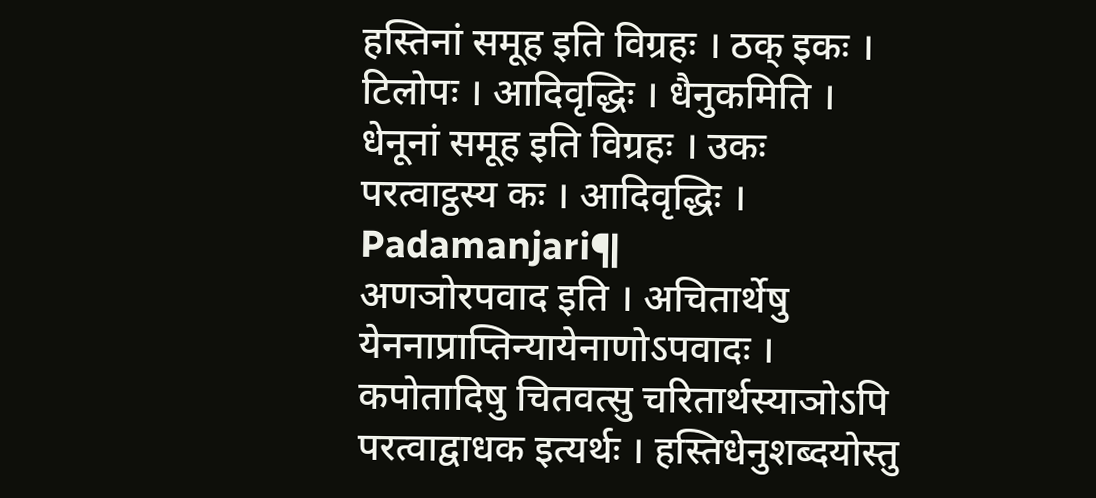हस्तिनां समूह इति विग्रहः । ठक् इकः । टिलोपः । आदिवृद्धिः । धैनुकमिति । धेनूनां समूह इति विग्रहः । उकः परत्वाट्ठस्य कः । आदिवृद्धिः ।
Padamanjari¶
अणञोरपवाद इति । अचितार्थेषु येननाप्राप्तिन्यायेनाणोऽपवादः । कपोतादिषु चितवत्सु चरितार्थस्याञोऽपि परत्वाद्वाधक इत्यर्थः । हस्तिधेनुशब्दयोस्तु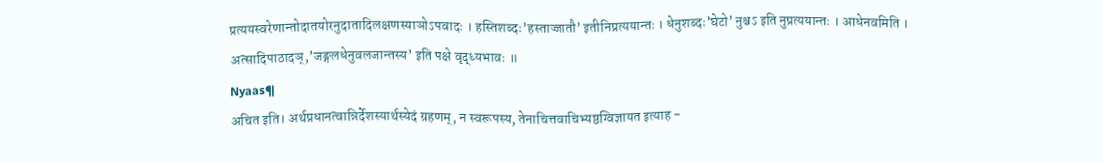प्रत्ययस्वरेणान्तोदातयोरनुदातादिलक्षणस्याञोऽपवादः । हस्तिशब्दः’हस्ताज्जातौ’ इतीनिप्रत्ययान्तः । धेनुशब्दः’घेटो’ नुश्चऽ इति नुप्रत्ययान्तः । आधेनवमिति । अत्सादिपाठादञ्,’जङ्गलधेनुवलजान्तस्य’ इति पक्षे वृद्ध्यभावः ॥
Nyaas¶
अचित इति। अर्थप्रधानत्वान्निर्देशस्यार्थस्येदं ग्रहणम्, न स्वरूपस्य, तेनाचित्तवाचिभ्यष्ठग्विज्ञायत इत्याह -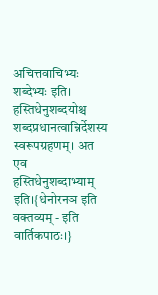अचित्तवाचिभ्यः शब्देभ्यः इति। हस्तिधेनुशब्दयोश्च शब्दप्रधानत्वान्निर्देशस्य स्वरूपग्रहणम्। अत एव हस्तिधेनुशब्दाभ्याम् इति।{धेनोरनञ इति वक्तव्यम् - इति वार्तिकपाठः।}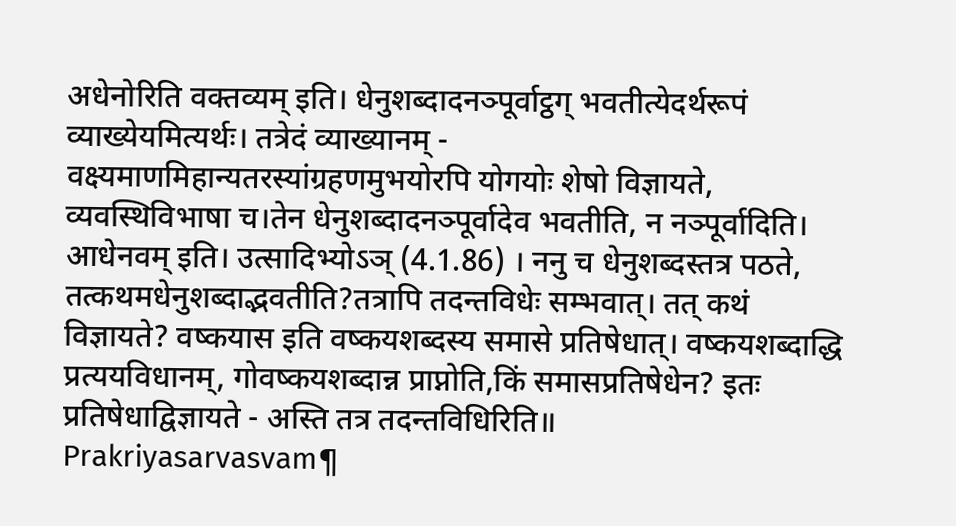अधेनोरिति वक्तव्यम् इति। धेनुशब्दादनञ्पूर्वाट्ठग् भवतीत्येदर्थरूपं व्याख्येयमित्यर्थः। तत्रेदं व्याख्यानम् - वक्ष्यमाणमिहान्यतरस्यांग्रहणमुभयोरपि योगयोः शेषो विज्ञायते, व्यवस्थिविभाषा च।तेन धेनुशब्दादनञ्पूर्वादेव भवतीति, न नञ्पूर्वादिति। आधेनवम् इति। उत्सादिभ्योऽञ् (4.1.86) । ननु च धेनुशब्दस्तत्र पठते, तत्कथमधेनुशब्दाद्भवतीति?तत्रापि तदन्तविधेः सम्भवात्। तत् कथं विज्ञायते? वष्कयास इति वष्कयशब्दस्य समासे प्रतिषेधात्। वष्कयशब्दाद्धि प्रत्ययविधानम्, गोवष्कयशब्दान्न प्राप्नोति,किं समासप्रतिषेधेन? इतः प्रतिषेधाद्विज्ञायते - अस्ति तत्र तदन्तविधिरिति॥
Prakriyasarvasvam¶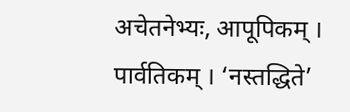अचेतनेभ्यः, आपूपिकम् । पार्वतिकम् । ‘नस्तद्धिते’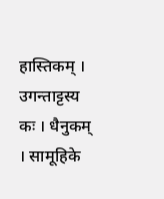हास्तिकम् । उगन्ताट्टस्य कः । धैनुकम् । सामूहिके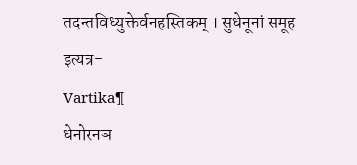तदन्तविध्युक्तेर्वनहस्तिकम् । सुधेनूनां समूह इत्यत्र-
Vartika¶
धेनोरनञ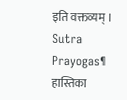इति वक्तव्यम् ।
Sutra Prayogas¶
हास्तिका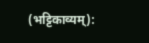(भट्टिकाव्यम्):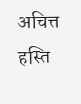अचित्त हस्ति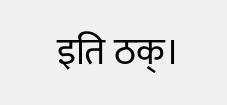इति ठक्।